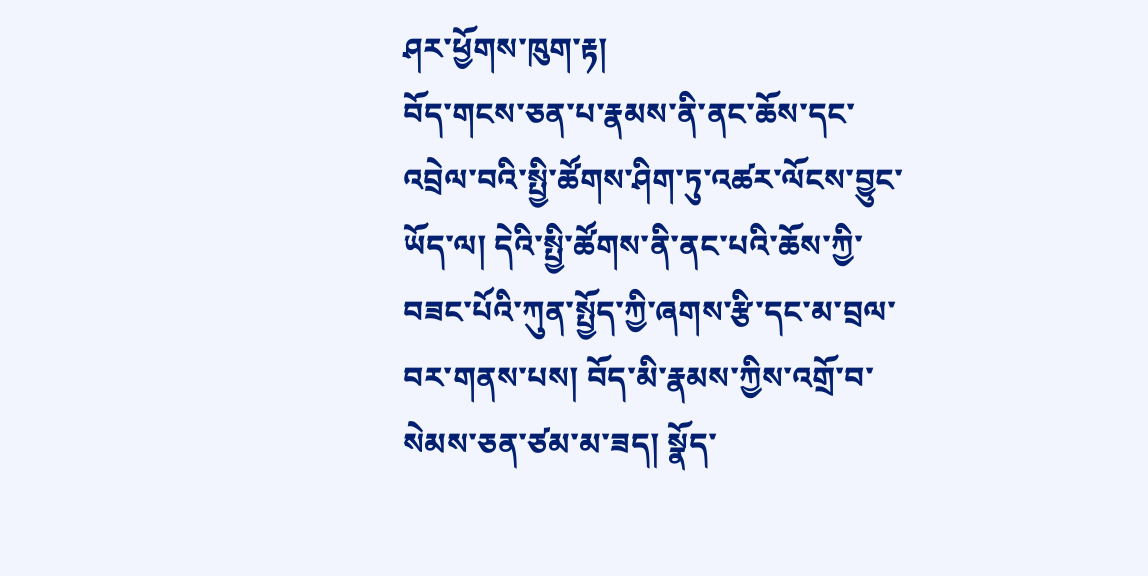ཤར་ཕྱོགས་ཁུག་རྟ།
བོད་གངས་ཅན་པ་རྣམས་ནི་ནང་ཆོས་དང་འབྲེལ་བའི་སྤྱི་ཚོགས་ཤིག་ཏུ་འཚར་ལོངས་བྱུང་ཡོད་ལ། དེའི་སྤྱི་ཚོགས་ནི་ནང་པའི་ཆོས་ཀྱི་བཟང་པོའི་ཀུན་སྤྱོད་ཀྱི་ཞགས་རྩི་དང་མ་བྲལ་བར་གནས་པས། བོད་མི་རྣམས་ཀྱིས་འགྲོ་བ་སེམས་ཅན་ཙམ་མ་ཟད། སྣོད་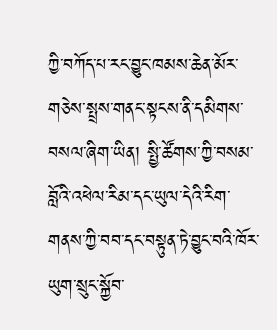ཀྱི་བཀོད་པ་རང་བྱུང་ཁམས་ཆེན་མོར་གཅེས་སྤྲས་གནང་སྟངས་ནི་དམིགས་བསལ་ཞིག་ཡིན། སྤྱི་ཚོགས་ཀྱི་བསམ་བློའི་འཕེལ་རིམ་དང་ཡུལ་དེའི་རིག་གནས་ཀྱི་བབ་དང་བསྟུན་ཏེ་བྱུང་བའི་ཁོར་ཡུག་སྲུང་སྐྱོབ་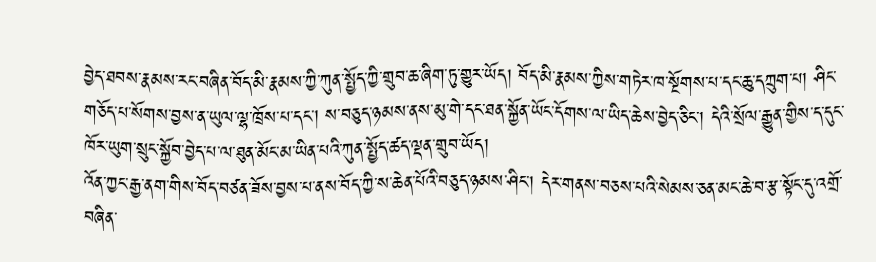བྱེད་ཐབས་རྣམས་རང་བཞིན་བོད་མི་རྣམས་ཀྱི་ཀུན་སྤྱོད་ཀྱི་གྲུབ་ཆ་ཞིག་ཏུ་གྱུར་ཡོད། བོད་མི་རྣམས་ཀྱིས་གཏེར་ཁ་སྔོགས་པ་དང་ཆུ་དཀྲུག་པ། ཤིང་གཅོད་པ་སོགས་བྱས་ན་ཡུལ་ལྷ་ཁྲོས་པ་དང་། ས་བཅུད་ཉམས་ནས་མུ་གེ་དང་ཐན་སྐྱོན་ཡོང་དོགས་ལ་ཡིད་ཆེས་བྱེད་ཅིང་། དེའི་སྲོལ་རྒྱུན་གྱིས་ད་དུང་ཁོར་ཡུག་སྲུང་སྐྱོབ་བྱེད་པ་ལ་ཐུན་མོང་མ་ཡིན་པའི་ཀུན་སྤྱོད་ཚད་ལྡན་གྲུབ་ཡོད།
འོན་ཀྱང་རྒྱ་ནག་གིས་བོད་བཙན་ཟོས་བྱས་པ་ནས་བོད་ཀྱི་ས་ཆེན་པོའི་བཅུད་ཉམས་ཤིང་། དེར་གནས་བཅས་པའི་སེམས་ཅན་མང་ཆེ་བ་རྩ་སྟོང་དུ་འགྲོ་བཞིན་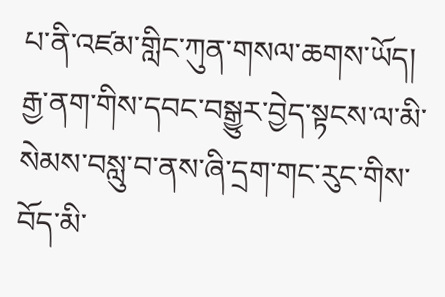པ་ནི་འཛམ་གླིང་ཀུན་གསལ་ཆགས་ཡོད། རྒྱ་ནག་གིས་དབང་བསྒྱུར་བྱེད་སྟངས་ལ་མི་སེམས་བསླུ་བ་ནས་ཞི་དྲག་གང་རུང་གིས་བོད་མི་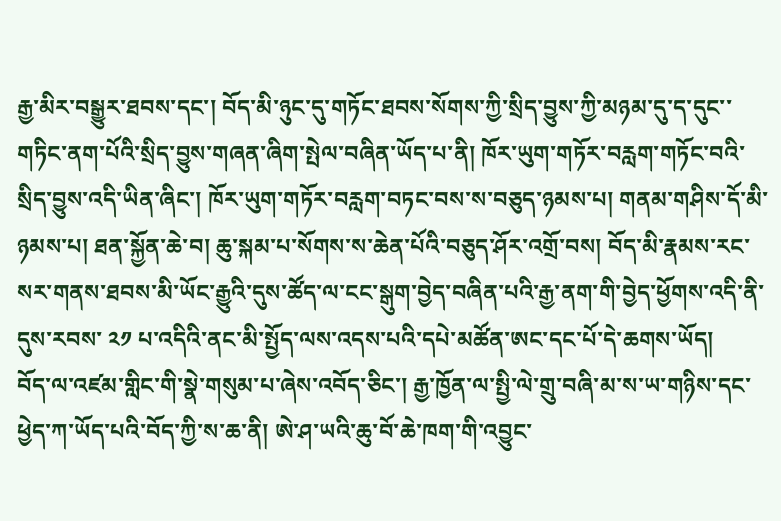རྒྱ་མིར་བསྒྱུར་ཐབས་དང་། བོད་མི་ཉུང་དུ་གཏོང་ཐབས་སོགས་ཀྱི་སྲིད་བྱུས་ཀྱི་མཉམ་དུ་ད་དུང་་གཏིང་ནག་པོའི་སྲིད་བྱུས་གཞན་ཞིག་སྤེལ་བཞིན་ཡོད་པ་ནི། ཁོར་ཡུག་གཏོར་བརླག་གཏོང་བའི་སྲིད་བྱུས་འདི་ཡིན་ཞིང་། ཁོར་ཡུག་གཏོར་བརླག་བཏང་བས་ས་བཅུད་ཉམས་པ། གནམ་གཤིས་དོ་མི་ཉམས་པ། ཐན་སྐྱོན་ཆེ་བ། ཆུ་སྐམ་པ་སོགས་ས་ཆེན་པོའི་བཅུད་ཤོར་འགྲོ་བས། བོད་མི་རྣམས་རང་སར་གནས་ཐབས་མི་ཡོང་རྒྱུའི་དུས་ཚོད་ལ་ངང་སྒུག་བྱེད་བཞིན་པའི་རྒྱ་ནག་གི་བྱེད་ཕྱོགས་འདི་ནི་དུས་རབས་ ༢༡ པ་འདིའི་ནང་མི་སྤྱོད་ལས་འདས་པའི་དཔེ་མཚོན་ཨང་དང་པོ་དེ་ཆགས་ཡོད།
བོད་ལ་འཛམ་གླིང་གི་སྣེ་གསུམ་པ་ཞེས་འབོད་ཅིང་། རྒྱ་ཁྱོན་ལ་སྤྱི་ལེ་གྲུ་བཞི་མ་ས་ཡ་གཉིས་དང་ཕྱེད་ཀ་ཡོད་པའི་བོད་ཀྱི་ས་ཆ་ནི། ཨེ་ཤ་ཡའི་ཆུ་བོ་ཆེ་ཁག་གི་འབྱུང་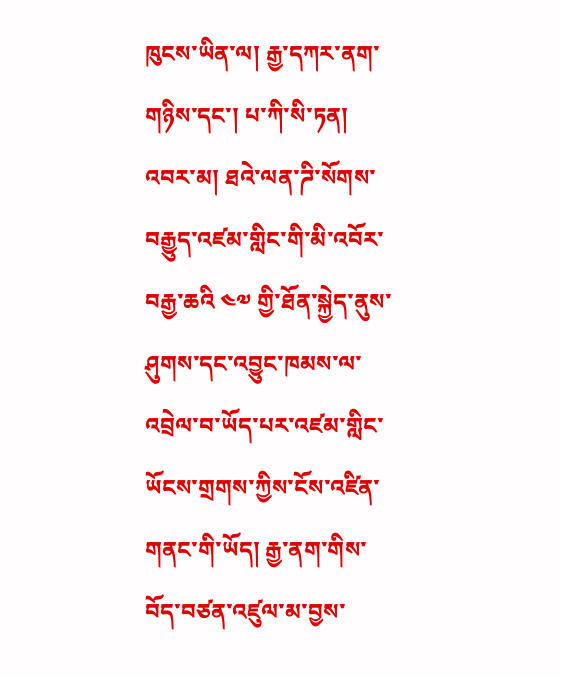ཁུངས་ཡིན་ལ། རྒྱ་དཀར་ནག་གཉིས་དང་། པ་ཀི་སི་ཏན། འབར་མ། ཐའེ་ལན་ཌི་སོགས་བརྒྱུད་འཛམ་གླིང་གི་མི་འབོར་བརྒྱ་ཆའི ༤༧ གྱི་ཐོན་སྐྱེད་ནུས་ཤུགས་དང་འབྱུང་ཁམས་ལ་འབྲེལ་བ་ཡོད་པར་འཛམ་གླིང་ཡོངས་གྲགས་ཀྱིས་ངོས་འཛིན་གནང་གི་ཡོད། རྒྱ་ནག་གིས་བོད་བཙན་འཛུལ་མ་བྱས་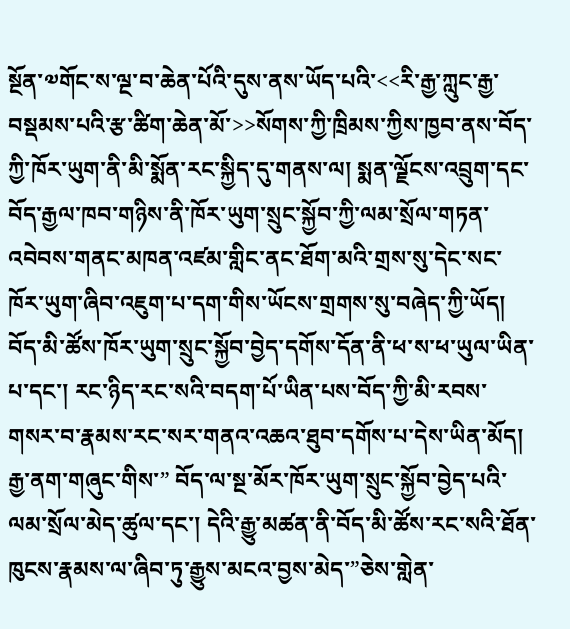སྔོན་༧གོང་ས་ལྔ་བ་ཆེན་པོའི་དུས་ནས་ཡོད་པའི་<<རི་རྒྱ་ཀླུང་རྒྱ་བསྡམས་པའི་རྩ་ཚིག་ཆེན་མོ་>>སོགས་ཀྱི་ཁྲིམས་ཀྱིས་ཁྱབ་ནས་བོད་ཀྱི་ཁོར་ཡུག་ནི་མི་སྨོན་རང་སྐྱིད་དུ་གནས་ལ། སྨན་ལྗོངས་འབྲུག་དང་བོད་རྒྱལ་ཁབ་གཉིས་ནི་ཁོར་ཡུག་སྲུང་སྐྱོབ་ཀྱི་ལམ་སྲོལ་གཏན་འབེབས་གནང་མཁན་འཛམ་གླིང་ནང་ཐོག་མའི་གྲས་སུ་དེང་སང་ཁོར་ཡུག་ཞིབ་འཇུག་པ་དག་གིས་ཡོངས་གྲགས་སུ་བཞེད་ཀྱི་ཡོད།
བོད་མི་ཚོས་ཁོར་ཡུག་སྲུང་སྐྱོབ་བྱེད་དགོས་དོན་ནི་ཕ་ས་ཕ་ཡུལ་ཡིན་པ་དང་། རང་ཉིད་རང་སའི་བདག་པོ་ཡིན་པས་བོད་ཀྱི་མི་རབས་གསར་བ་རྣམས་རང་སར་གནའ་འཆའ་ཐུབ་དགོས་པ་དེས་ཡིན་མོད། རྒྱ་ནག་གཞུང་གིས་” བོད་ལ་སྔ་མོར་ཁོར་ཡུག་སྲུང་སྐྱོབ་བྱེད་པའི་ལམ་སྲོལ་མེད་ཚུལ་དང་། དེའི་རྒྱུ་མཚན་ནི་བོད་མི་ཚོས་རང་སའི་ཐོན་ཁུངས་རྣམས་ལ་ཞིབ་ཏུ་རྒྱུས་མངའ་བྱས་མེད་”ཅེས་གླེན་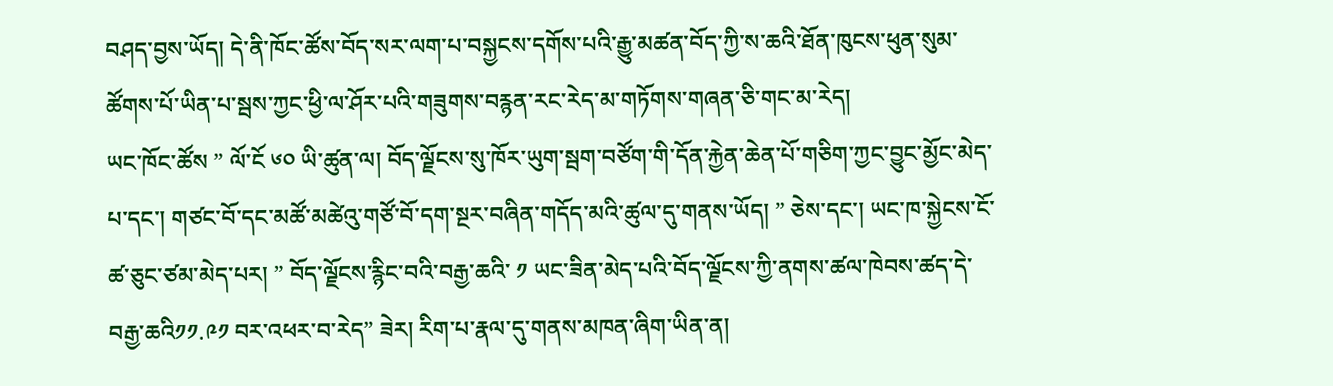བཤད་བྱས་ཡོད། དེ་ནི་ཁོང་ཚོས་བོད་སར་ལག་པ་བསྐྱངས་དགོས་པའི་རྒྱུ་མཚན་བོད་ཀྱི་ས་ཆའི་ཐོན་ཁུངས་ཕུན་སུམ་ཚོགས་པོ་ཡིན་པ་སྦས་ཀྱང་ཕྱི་ལ་ཤོར་པའི་གཟུགས་བརྙན་རང་རེད་མ་གཏོགས་གཞན་ཅི་གང་མ་རེད།
ཡང་ཁོང་ཚོས ” ལོ་ངོ ༦༠ ཡི་ཚུན་ལ། བོད་ལྗོངས་སུ་ཁོར་ཡུག་སྦག་བཙོག་གི་དོན་རྐྱེན་ཆེན་པོ་གཅིག་ཀྱང་བྱུང་མྱོང་མེད་པ་དང་། གཙང་བོ་དང་མཚོ་མཚེའུ་གཙོ་བོ་དག་སྔར་བཞིན་གདོད་མའི་ཚུལ་དུ་གནས་ཡོད། ” ཅེས་དང་། ཡང་ཁ་སྐྱེངས་ངོ་ཚ་ཅུང་ཙམ་མེད་པར། ” བོད་ལྗོངས་རྙིང་བའི་བརྒྱ་ཆའི་ ༡ ཡང་ཟིན་མེད་པའི་བོད་ལྗོངས་ཀྱི་ནགས་ཚལ་ཁེབས་ཚད་དེ་བརྒྱ་ཆའི༡༡.༩༡ བར་འཕར་བ་རེད” ཟེར། རིག་པ་རྣལ་དུ་གནས་མཁན་ཞིག་ཡིན་ན།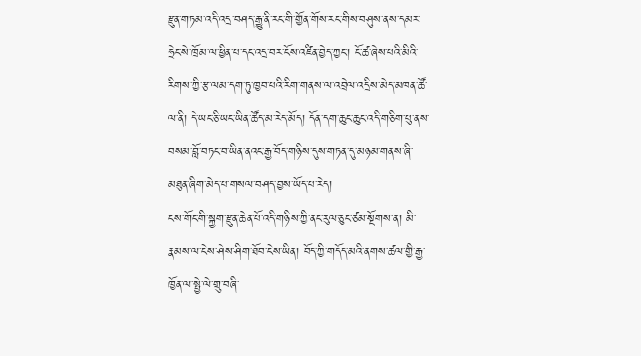རྫུན་གཏམ་འདི་འདྲ་བཤད་རྒྱུ་ནི་རང་གི་གྱོན་གོས་རང་གིས་བཤུས་ནས་དམར་ཧྲེང་སེ་ཁྲོམ་ལ་ཕྱིན་པ་དང་འདྲ་བར་ངོས་འཛིན་བྱེད་ཀྱང་། ངོ་ཚ་ཞེས་པའི་མིའི་རིགས་ཀྱི་རྩ་ལམ་དག་ཏུ་ཁྱབ་པའི་རིག་གནས་ལ་འབྲེལ་འདྲིས་མེད་མཁན་ཚོ་ལ་ནི། དེ་ཡང་ཅི་ཡང་ཡིན་ཚོད་མ་རེད་མོད། དོན་དག་ཆུང་ཆུང་འདི་གཅིག་པུ་ནས་བསམ་བློ་བཏང་བ་ཡིན་ནའང་རྒྱ་བོད་གཉིས་དུས་གཏན་དུ་མཉམ་གནས་ཞི་མཐུན་ཞིག་མེད་པ་གསལ་བཤད་བྱས་ཡོད་པ་རེད།
ངས་གོང་གི་སྐྱག་རྫུན་ཆེན་པོ་འདི་གཉིས་ཀྱི་ནང་རུལ་ཅུང་ཙམ་སྔོགས་ན། མི་རྣམས་ལ་ངེས་ཤེས་ཤིག་ཐོབ་ངེས་ཡིན། བོད་ཀྱི་གདོད་མའི་ནགས་ཚལ་གྱི་རྒྱ་ཁྱོན་ལ་སྤྱེ་ལེ་གྲུ་བཞི་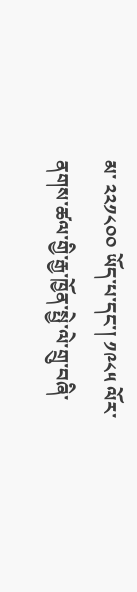མ་ ༢༢༡༨༠༠ ཡོད་པ་དང་། ༡༩༨༥ ལོར་ནགས་ཚལ་གྱི་རྒྱ་ཁྱོན་སྤྱེ་ལེ་གྲུ་བཞི་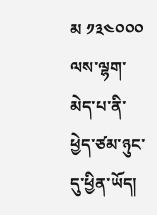མ ༡༣༤༠༠༠ ལས་ལྷག་མེད་པ་ནི་ཕྱེད་ཙམ་ཉུང་དུ་ཕྱིན་ཡོད།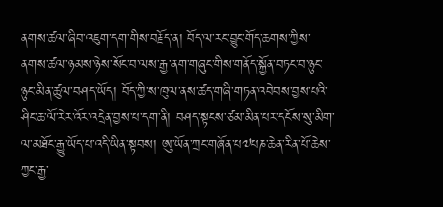ནགས་ཚལ་ཞིབ་འཇུག་དག་གིས་བརྗོད་ན། བོད་ལ་རང་བྱུང་གོད་ཆགས་ཀྱིས་ནགས་ཚལ་ཉམས་ཉེས་སོང་བ་ལས་རྒྱ་ནག་གཞུང་གིས་གནོད་སྐྱོན་བཏང་བ་ཉུང་ཉུང་མིན་ཚུལ་བཤད་ཡོད། བོད་ཀྱི་ས་ཁུལ་ནས་ཚད་གཞི་གཏན་འབེབས་བྱས་པའི་ཤིང་ཆ་ལོ་རེར་འོར་འདྲེན་བྱས་པ་དག་ནི། བཤད་སྟངས་ཙམ་མིན་པར་དངོས་སུ་མིག་ལ་མཐོང་རྒྱུ་ཡོད་པ་འདི་ཡིན་སྟབས། ཨུ་ཡོན་ཀྲང་གཞོན་པ༧པཎ་ཆེན་རིན་པོ་ཆེས་ཀྱང་རྒྱ་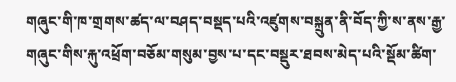གཞུང་གི་ཁ་གྲགས་ཚད་ལ་བཤད་བསྡད་པའི་འཛུགས་བསྐྲུན་ནི་བོད་ཀྱི་ས་ནས་རྒྱ་གཞུང་གིས་རྐུ་འཕྲོག་བཅོམ་གསུམ་བྱས་པ་དང་བསྡུར་ཐབས་མེད་པའི་སྡོམ་ཚིག་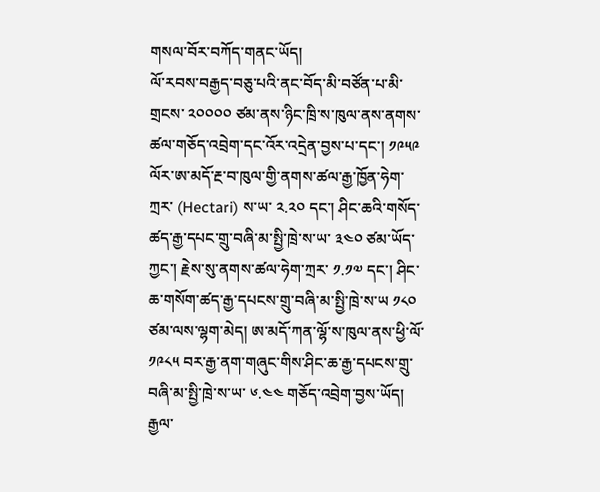གསལ་བོར་བཀོད་གནང་ཡོད།
ལོ་རབས་བརྒྱད་བཅུ་པའི་ནང་བོད་མི་བཙོན་པ་མི་གྲངས་ ༢༠༠༠༠ ཙམ་ནས་ཉིང་ཁྲི་ས་ཁུལ་ནས་ནགས་ཚལ་གཅོད་འབྲེག་དང་འོར་འདྲེན་བྱས་པ་དང་། ༡༩༥༩ ལོར་ཨ་མདོ་རྔ་བ་ཁུལ་གྱི་ནགས་ཚལ་རྒྱ་ཁྱོན་ཧེག་ཀྲར་ (Hectari) ས་ཡ་ ༢.༢༠ དང་། ཤིང་ཆའི་གསོད་ཚད་རྒྱ་དཔང་གྲུ་བཞི་མ་སྤྱི་ཁྲེ་ས་ཡ་ ༣༤༠ ཙམ་ཡོད་ཀྱང་། རྗེས་སུ་ནགས་ཚལ་ཧེག་ཀྲར་ ༡.༡༧ དང་། ཤིང་ཆ་གསོག་ཚད་རྒྱ་དཔངས་གྲུ་བཞི་མ་སྤྱི་ཁྲེ་ས་ཡ ༡༨༠ ཙམ་ལས་ལྷག་མེད། ཨ་མདོ་ཀན་ལྷོ་ས་ཁུལ་ནས་ཕྱི་ལོ་ ༡༩༨༥ བར་རྒྱ་ནག་གཞུང་གིས་ཤིང་ཆ་རྒྱ་དཔངས་གྲུ་བཞི་མ་སྤྱི་ཁྲེ་ས་ཡ་ ༦.༤༤ གཅོད་འབྲེག་བྱས་ཡོད། རྒྱལ་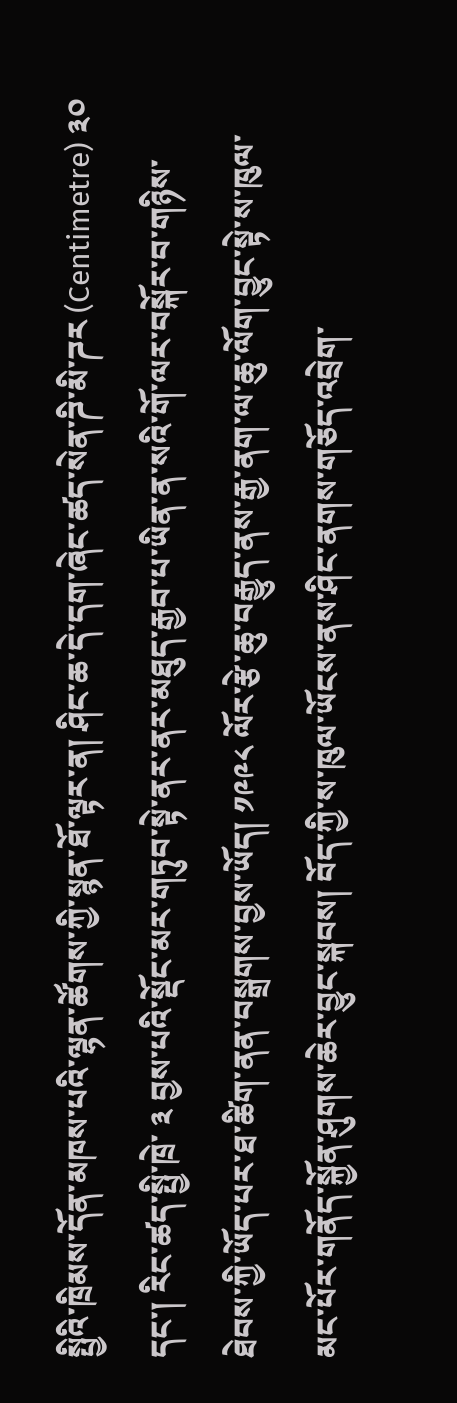སྤྱིའི་ཁྲིམས་དོན་མཁས་པའི་ལྷན་ཚོགས་ཀྱི་སྙན་ཐོ་ལྟར་ན། ཤིང་ཆ་དེ་དག་ཞེང་ཚད་སེན་ཌི་མི་ཌར (Centimetre) ༣༠ དང་། རིང་ཚད་སྤྱི་ཁྲེ་ ༣ བྱས་པའི་སྡོང་མར་གཏུབ་སྟེ་ནར་ནར་མཐུད་རྒྱབ་པ་ཡིན་ན་སའི་གོ་ལར་བསྐོར་བ་གཉིས་ཐེབས་ཀྱི་ཡོད་པར་ཐ་ཚིག་ནན་བསྒྲགས་བྱས་ཡོད། ༡༩༩༨ ལོར་རྩེ་ཆུ་བརྒྱུད་ནས་རྒྱ་ནག་ལ་ཆུ་ལོག་བྱུང་སྟེ་ས་ཁུལ་མང་པོར་གནོད་སྐྱོན་ཤུགས་ཆེར་བྱུང་སྐབས། བོད་ཀྱི་ས་ཁུལ་ཡོངས་ནས་ཤིང་ནགས་གཅོད་འབྲེག་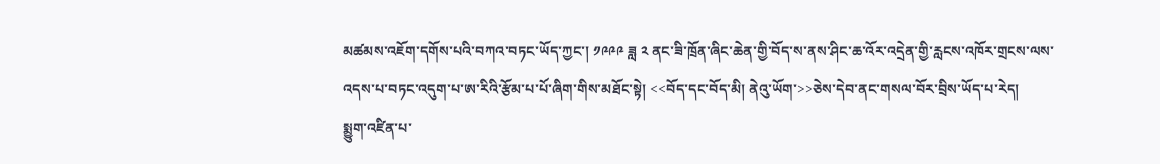མཚམས་འཇོག་དགོས་པའི་བཀའ་བཏང་ཡོད་ཀྱང་། ༡༩༩༩ ཟླ ༢ ནང་ཟི་ཁྲོན་ཞིང་ཆེན་གྱི་བོད་ས་ནས་ཤིང་ཆ་འོར་འདྲེན་གྱི་རླངས་འཁོར་གྲངས་ལས་འདས་པ་བཏང་འདུག་པ་ཨ་རིའི་རྩོམ་པ་པོ་ཞིག་གིས་མཐོང་སྟེ། <<བོད་དང་བོད་མི། ནེའུ་ཡོག་>>ཅེས་དེབ་ནང་གསལ་བོར་བྲིས་ཡོད་པ་རེད།
སྨྱུག་འཛིན་པ་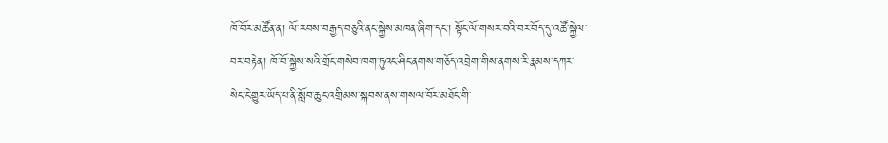ཁོ་བོར་མཚོན་ན། ལོ་རབས་བརྒྱད་བཅུའི་ནང་སྐྱེས་མཁན་ཞིག་དང་། སྟོང་ལོ་གསར་བའི་བར་བོད་དུ་འཚོ་སྐྱེལ་བར་བརྟེན། ཁོ་བོ་སྐྱེས་སའི་གྲོང་གསེབ་ཁག་ཏུའང་ཤིང་ནགས་གཅོད་འབྲེག་གིས་ནགས་རི་རྣམས་དཀར་སེང་ངེ་གྱུར་ཡོད་པ་ནི་སློབ་ཆུང་འགྲིམས་སྐབས་ནས་གསལ་བོར་མཐོང་གི་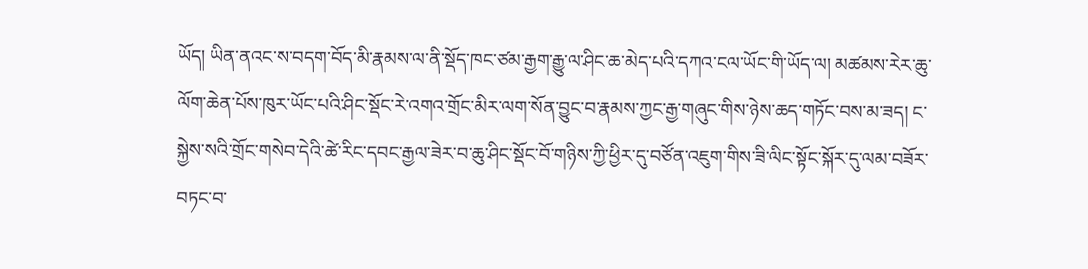ཡོད། ཡིན་ནའང་ས་བདག་བོད་མི་རྣམས་ལ་ནི་སྡོད་ཁང་ཙམ་རྒྱག་རྒྱུ་ལ་ཤིང་ཆ་མེད་པའི་དཀའ་ངལ་ཡོང་གི་ཡོད་ལ། མཚམས་རེར་ཆུ་ལོག་ཆེན་པོས་ཁུར་ཡོང་པའི་ཤིང་སྡོང་རེ་འགའ་གྲོང་མིར་ལག་སོན་བྱུང་བ་རྣམས་ཀྱང་རྒྱ་གཞུང་གིས་ཉེས་ཆད་གཏོང་བས་མ་ཟད། ང་སྐྱེས་སའི་གྲོང་གསེབ་དེའི་ཚེ་རིང་དབང་རྒྱལ་ཟེར་བ་ཆུ་ཤིང་སྡོང་བོ་གཉིས་ཀྱི་ཕྱིར་དུ་བཙོན་འཇུག་གིས་ཟི་ལིང་སྟོང་སྐོར་དུ་ལམ་བཟོར་བཏང་བ་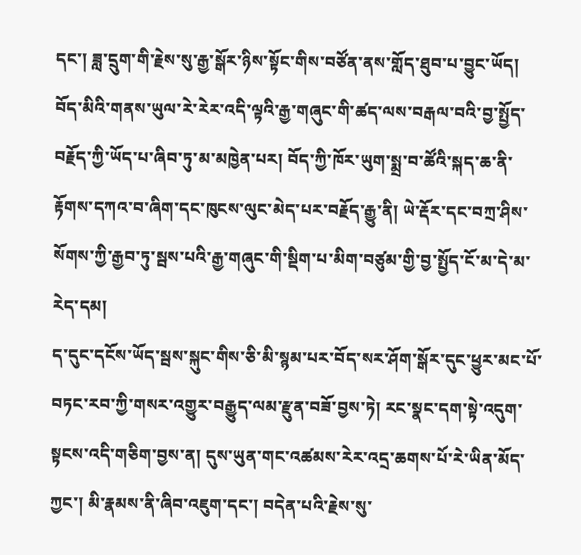དང་། ཟླ་དྲུག་གི་རྗེས་སུ་རྒྱ་སྒོར་ཉིས་སྟོང་གིས་བཙོན་ནས་གློད་ཐུབ་པ་བྱུང་ཡོད།
བོད་མིའི་གནས་ཡུལ་རེ་རེར་འདི་ལྟའི་རྒྱ་གཞུང་གི་ཚད་ལས་བརྒལ་བའི་བྱ་སྤྱོད་བརྗོད་ཀྱི་ཡོད་པ་ཞིབ་ཏུ་མ་མཁྱེན་པར། བོད་ཀྱི་ཁོར་ཡུག་སྨྲ་བ་ཚོའི་སྐད་ཆ་ནི་རྟོགས་དཀའ་བ་ཞིག་དང་ཁུངས་ལུང་མེད་པར་བརྗོད་རྒྱུ་ནི། ཡེ་རྡོར་དང་བཀྲ་ཤིས་སོགས་ཀྱི་རྒྱབ་ཏུ་སྦས་པའི་རྒྱ་གཞུང་གི་སྡིག་པ་མིག་བཙུམ་གྱི་བྱ་སྤྱོད་ངོ་མ་དེ་མ་རེད་དམ།
ད་དུང་དངོས་ཡོད་སྦས་སྐུང་གིས་ཅི་མི་སྙམ་པར་བོད་སར་ཤོག་སྒོར་དུང་ཕྱུར་མང་པོ་བཏང་རབ་ཀྱི་གསར་འགྱུར་བརྒྱུད་ལམ་རྫུན་བཟོ་བྱས་ཏེ། རང་སྣང་དག་སྟེ་འདུག་སྟངས་འདི་གཅིག་བྱས་ན། དུས་ཡུན་གང་འཚམས་རེར་འདྲ་ཆགས་པོ་རེ་ཡིན་མོད་ཀྱང་། མི་རྣམས་ནི་ཞིབ་འཇུག་དང་། བདེན་པའི་རྗེས་སུ་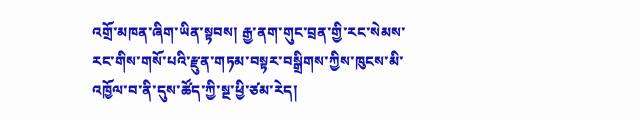འགྲོ་མཁན་ཞིག་ཡིན་སྟབས། རྒྱ་ནག་གུང་བྲན་གྱི་རང་སེམས་རང་གིས་གསོ་པའི་རྫུན་གཏམ་བསྟར་བསྒྲིགས་ཀྱིས་ཁུངས་མི་འཁྱོལ་བ་ནི་དུས་ཚོད་ཀྱི་སྔ་ཕྱི་ཙམ་རེད།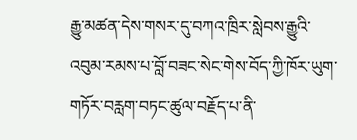རྒྱུ་མཚན་དེས་གསར་དུ་བཀའ་ཁྲིར་སླེབས་རྒྱུའི་འབུམ་རམས་པ་བློ་བཟང་སེང་གེས་བོད་ཀྱི་ཁོར་ཡུག་གཏོར་བརླག་བཏང་ཚུལ་བརྗོད་པ་ནི་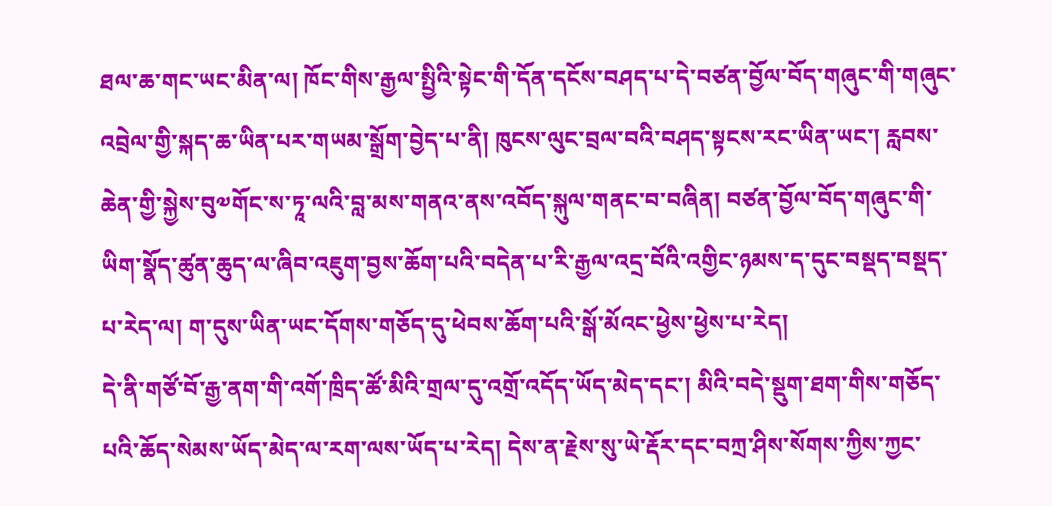ཐལ་ཆ་གང་ཡང་མིན་ལ། ཁོང་གིས་རྒྱལ་སྤྱིའི་སྟེང་གི་དོན་དངོས་བཤད་པ་དེ་བཙན་བྱོལ་བོད་གཞུང་གི་གཞུང་འབྲེལ་གྱི་སྐད་ཆ་ཡིན་པར་གཡམ་སྒྲོག་བྱེད་པ་ནི། ཁུངས་ལུང་བྲལ་བའི་བཤད་སྟངས་རང་ཡིན་ཡང་། རླབས་ཆེན་གྱི་སྐྱེས་བུ༧གོང་ས་ཏཱ་ལའི་བླ་མས་གནའ་ནས་འབོད་སྐུལ་གནང་བ་བཞིན། བཙན་བྱོལ་བོད་གཞུང་གི་ཡིག་སྣོད་ཚུན་ཆུད་ལ་ཞིབ་འཇུག་བྱས་ཆོག་པའི་བདེན་པ་རི་རྒྱལ་འདྲ་བོའི་འགྱིང་ཉམས་ད་དུང་བསྡད་བསྡད་པ་རེད་ལ། ག་དུས་ཡིན་ཡང་དོགས་གཅོད་དུ་ཕེབས་ཆོག་པའི་སྒོ་མོའང་ཕྱེས་ཕྱེས་པ་རེད།
དེ་ནི་གཙོ་བོ་རྒྱ་ནག་གི་འགོ་ཁྲིད་ཚོ་མིའི་གྲལ་དུ་འགྲོ་འདོད་ཡོད་མེད་དང་། མིའི་བདེ་སྡུག་ཐག་གིས་གཅོད་པའི་ཆོད་སེམས་ཡོད་མེད་ལ་རག་ལས་ཡོད་པ་རེད། དེས་ན་རྗེས་སུ་ཡེ་རྡོར་དང་བཀྲ་ཤིས་སོགས་ཀྱིས་ཀྱང་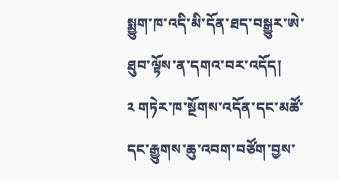སྨྱུག་ཁ་འདི་མི་དོན་ཐད་བསྒྱུར་ཨེ་ཐུབ་ལྟོས་ན་དགའ་བར་འདོད།
༢ གཏེར་ཁ་སྔོགས་འདོན་དང་མཚོ་དང་རྒྱུགས་ཆུ་འབག་བཙོག་བྱས་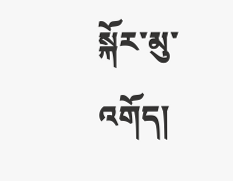སྐོར་མུ་འགོད།